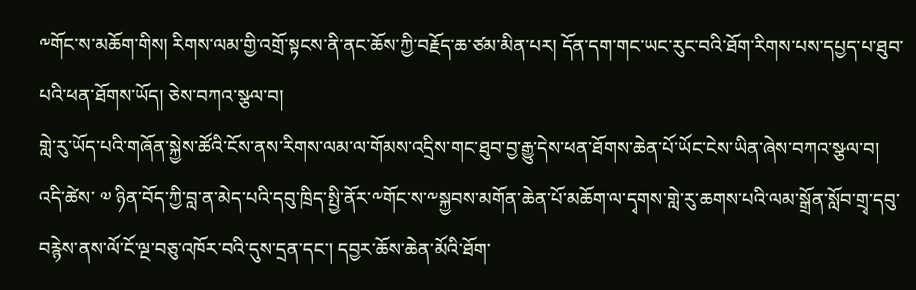༸གོང་ས་མཆོག་གིས། རིགས་ལམ་གྱི་འགྲོ་སྟངས་ནི་ནང་ཆོས་ཀྱི་བརྗོད་ཆ་ཙམ་མིན་པར། དོན་དག་གང་ཡང་རུང་བའི་ཐོག་རིགས་པས་དཔྱད་པ་ཐུབ་པའི་ཕན་ཐོགས་ཡོད། ཅེས་བཀའ་སྩལ་བ།
གླེ་རུ་ཡོད་པའི་གཞོན་སྐྱེས་ཚོའི་ངོས་ནས་རིགས་ལམ་ལ་གོམས་འདྲིས་གང་ཐུབ་བྱ་རྒྱུ་དེས་ཕན་ཐོགས་ཆེན་པོ་ཡོང་ངེས་ཡིན་ཞེས་བཀའ་སྩལ་བ།
འདི་ཚེས་ ༧ ཉིན་བོད་ཀྱི་བླ་ན་མེད་པའི་དབུ་ཁྲིད་སྤྱི་ནོར་༸གོང་ས་༸སྐྱབས་མགོན་ཆེན་པོ་མཆོག་ལ་དྭགས་གླེ་རུ་ཆགས་པའི་ལམ་སྒྲོན་སློབ་གྲྭ་དབུ་བརྙེས་ནས་ལོ་ངོ་ལྔ་བཅུ་འཁོར་བའི་དུས་དྲན་དང་། དབྱར་ཆོས་ཆེན་མོའི་ཐོག་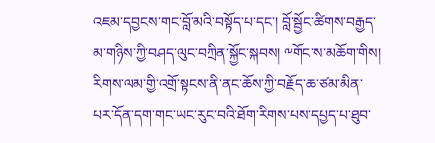འཇམ་དབྱངས་གང་བློ་མའི་བསྟོད་པ་དང་། བློ་སྦྱོང་ཚིགས་བརྒྱད་མ་གཉིས་ཀྱི་བཤད་ལུང་བཀྲིན་སྐྱོང་སྐབས། ༸གོང་ས་མཆོག་གིས། རིགས་ལམ་གྱི་འགྲོ་སྟངས་ནི་ནང་ཆོས་ཀྱི་བརྗོད་ཆ་ཙམ་མིན་པར་དོན་དག་གང་ཡང་རུང་བའི་ཐོག་རིགས་པས་དཔྱད་པ་ཐུབ་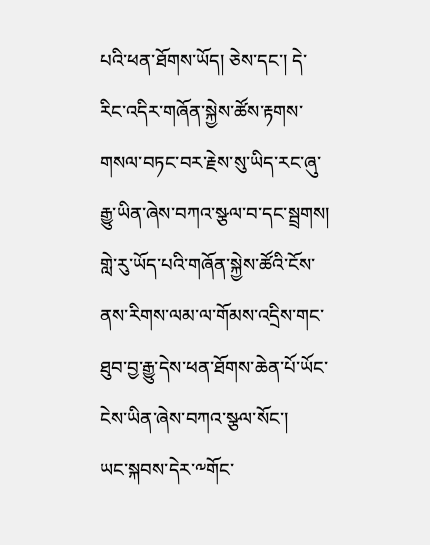པའི་ཕན་ཐོགས་ཡོད། ཅེས་དང་། དེ་རིང་འདིར་གཞོན་སྐྱེས་ཚོས་རྟགས་གསལ་བཏང་བར་རྗེས་སུ་ཡིད་རང་ཞུ་རྒྱུ་ཡིན་ཞེས་བཀའ་སྩལ་བ་དང་སྦྲགས། གླེ་རུ་ཡོད་པའི་གཞོན་སྐྱེས་ཚོའི་ངོས་ནས་རིགས་ལམ་ལ་གོམས་འདྲིས་གང་ཐུབ་བྱ་རྒྱུ་དེས་ཕན་ཐོགས་ཆེན་པོ་ཡོང་ངེས་ཡིན་ཞེས་བཀའ་སྩལ་སོང་།
ཡང་སྐབས་དེར་༸གོང་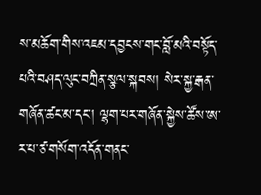ས་མཆོག་གིས་འཇམ་དབྱངས་གང་བློ་མའི་བསྟོད་པའི་བཤད་ལུང་བཀྲིན་སྩལ་སྐབས། སེར་སྐྱ་རྒན་གཞོན་ཚང་མ་དང་། ལྷག་པར་གཞོན་སྐྱེས་ཚོས་ཨ་ར་པ་ཙ་གསོག་འདོན་གནང་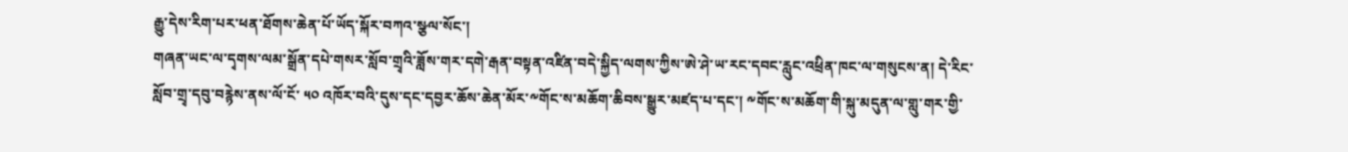རྒྱུ་དེས་རིག་པར་ཕན་ཐོགས་ཆེན་པོ་ཡོད་སྐོར་བཀའ་སྩལ་སོང་།
གཞན་ཡང་ལ་དྭགས་ལམ་སྒྲོན་དཔེ་གསར་སློབ་གྲྭའི་ཟློས་གར་དགེ་རྒན་བསྟན་འཛིན་བདེ་སྐྱིད་ལགས་ཀྱིས་ཨེ་ཤེ་ཡ་རང་དབང་རླུང་འཕྲིན་ཁང་ལ་གསུངས་ན། དེ་རིང་སློབ་གྲྭ་དབུ་བརྙེས་ནས་ལོ་ངོ་ ༥༠ འཁོར་བའི་དུས་དང་དབྱར་ཆོས་ཆེན་མོར་༸གོང་ས་མཆོག་ཆིབས་སྒྱུར་མཛད་པ་དང་། ༸གོང་ས་མཆོག་གི་སྐུ་མདུན་ལ་གླུ་གར་གྱི་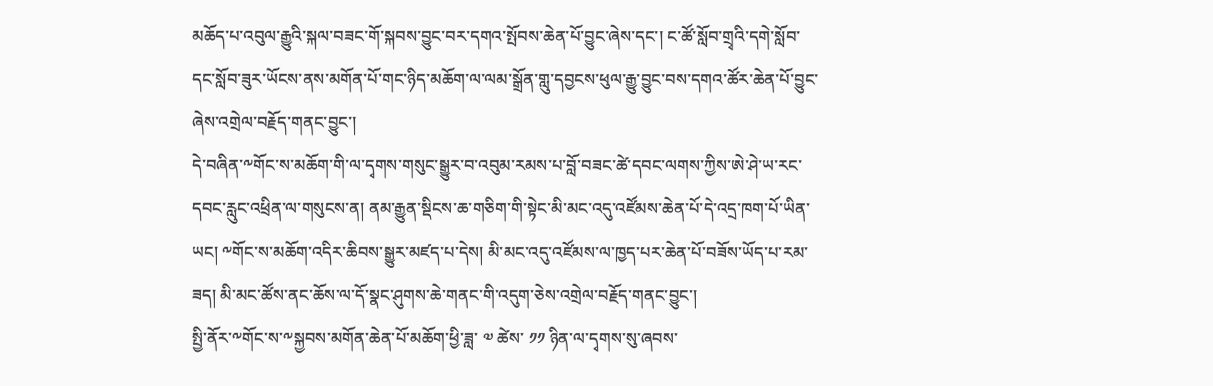མཆོད་པ་འབུལ་རྒྱུའི་སྐལ་བཟང་གོ་སྐབས་བྱུང་བར་དགའ་སྤོབས་ཆེན་པོ་བྱུང་ཞེས་དང་། ང་ཚོ་སློབ་གྲྭའི་དགེ་སློབ་དང་སློབ་ཟུར་ཡོངས་ནས་མགོན་པོ་གང་ཉིད་མཆོག་ལ་ལམ་སྒྲོན་གླུ་དབྱངས་ཕུལ་རྒྱུ་བྱུང་བས་དགའ་ཚོར་ཆེན་པོ་བྱུང་ཞེས་འགྲེལ་བརྗོད་གནང་བྱུང་།
དེ་བཞིན་༸གོང་ས་མཆོག་གི་ལ་དྭགས་གསུང་སྒྱུར་བ་འབུམ་རམས་པ་བློ་བཟང་ཚེ་དབང་ལགས་ཀྱིས་ཨེ་ཤེ་ཡ་རང་དབང་རླུང་འཕྲིན་ལ་གསུངས་ན། ནམ་རྒྱུན་སྡིངས་ཆ་གཅིག་གི་སྟེང་མི་མང་འདུ་འཛོམས་ཆེན་པོ་དེ་འདྲ་ཁག་པོ་ཡིན་ཡང། ༸གོང་ས་མཆོག་འདིར་ཆིབས་སྒྱུར་མཛད་པ་དེས། མི་མང་འདུ་འཛོམས་ལ་ཁྱད་པར་ཆེན་པོ་བཟོས་ཡོད་པ་རམ་ཟད། མི་མང་ཚོས་ནང་ཆོས་ལ་དོ་སྣང་ཤུགས་ཆེ་གནང་གི་འདུག་ཅེས་འགྲེལ་བརྗོད་གནང་བྱུང་།
སྤྱི་ནོར་༸གོང་ས་༸སྐྱབས་མགོན་ཆེན་པོ་མཆོག་ཕྱི་ཟླ་ ༧ ཚེས་ ༡༡ ཉིན་ལ་དྭགས་སུ་ཞབས་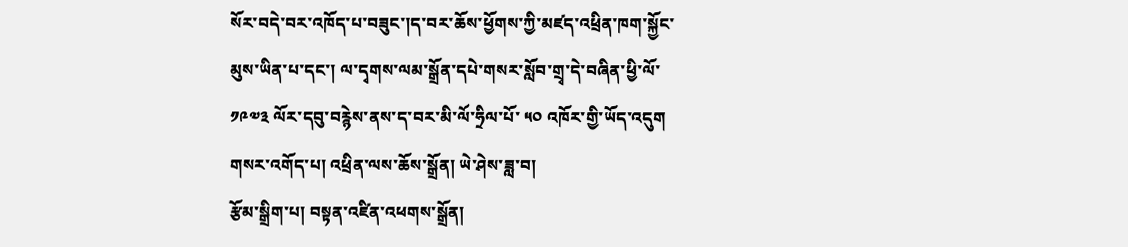སོར་བདེ་བར་འཁོད་པ་བཟུང་།ད་བར་ཆོས་ཕྱོགས་ཀྱི་མཛད་འཕྲིན་ཁག་སྐྱོང་མུས་ཡིན་པ་དང་། ལ་དྭགས་ལམ་སྒྲོན་དཔེ་གསར་སློབ་གྲྭ་དེ་བཞིན་ཕྱི་ལོ་ ༡༩༧༣ ལོར་དབུ་བརྙེས་ནས་ད་བར་མི་ལོ་ཧྲིལ་པོ་ ༥༠ འཁོར་གྱི་ཡོད་འདུག
གསར་འགོད་པ། འཕྲིན་ལས་ཆོས་སྒྲོན། ཡེ་ཤེས་ཟླ་བ།
རྩོམ་སྒྲིག་པ། བསྟན་འཛིན་འཕགས་སྒྲོན།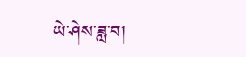ཡེ་ཤེས་ཟླ་བ།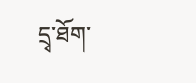དྲྭ་ཐོག་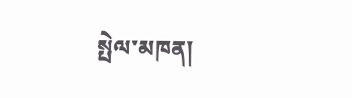སྤེལ་མཁན།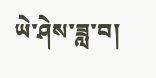ཡེ་ཤེས་ཟླ་བ།